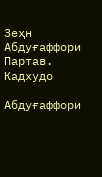Зеҳн
Абдуғаффори Партав. Кадхудо

Абдуғаффори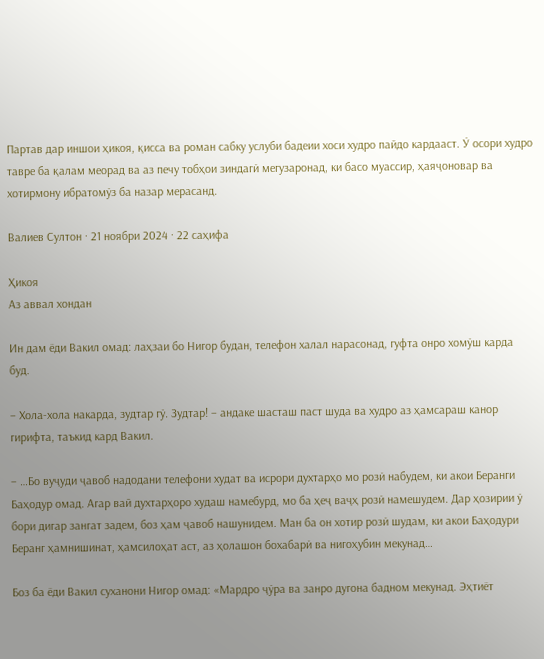Партав дар иншои ҳикоя, қисса ва роман сабку услуби бадеии хоси худро пайдо кардааст. Ӯ осори худро тавре ба қалам меорад ва аз печу тобҳои зиндагӣ мегузаронад, ки басо муассир, ҳаяҷоновар ва хотирмону ибратомӯз ба назар мерасанд.

Валиев Султон · 21 ноябри 2024 · 22 саҳифа

Ҳикоя
Аз аввал хондан

Ин дам ёди Вакил омад: лаҳзаи бо Нигор будан, телефон халал нарасонад, гуфта онро хомӯш карда буд.

– Хола-хола накарда, зудтар гӯ. Зудтар! – андаке шасташ паст шуда ва худро аз ҳамсараш канор гирифта, таъкид кард Вакил.

– …Бо вуҷуди ҷавоб надодани телефони худат ва исрори духтарҳо мо розӣ набудем, ки акои Беранги Баҳодур омад. Агар вай духтарҳоро худаш намебурд, мо ба ҳеҷ ваҷҳ розӣ намешудем. Дар ҳозирии ӯ бори дигар зангат задем, боз ҳам ҷавоб нашунидем. Ман ба он хотир розӣ шудам, ки акои Баҳодури Беранг ҳамнишинат, ҳамсилоҳат аст, аз ҳолашон бохабарӣ ва нигоҳубин мекунад…

Боз ба ёди Вакил суханони Нигор омад: «Мардро ҷӯра ва занро дугона бадном мекунад. Эҳтиёт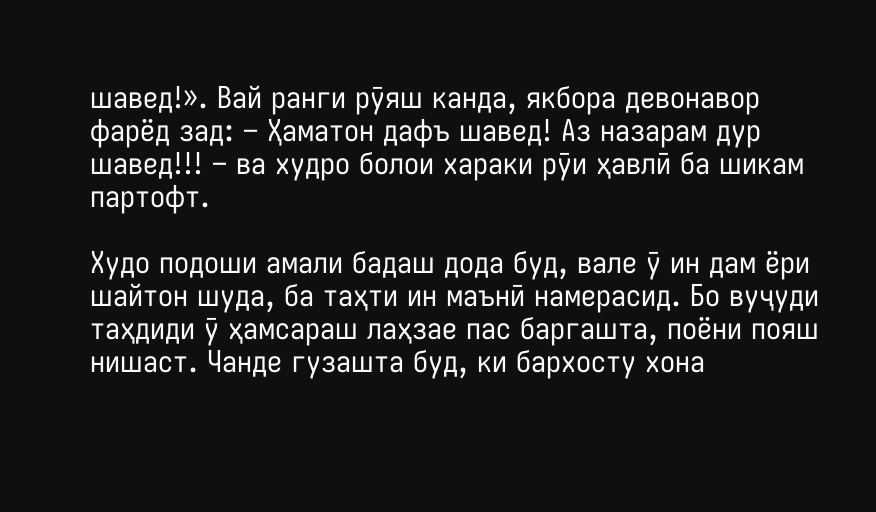шавед!». Вай ранги рӯяш канда, якбора девонавор фарёд зад: – Ҳаматон дафъ шавед! Аз назарам дур шавед!!! – ва худро болои хараки рӯи ҳавлӣ ба шикам партофт.

Худо подоши амали бадаш дода буд, вале ӯ ин дам ёри шайтон шуда, ба таҳти ин маънӣ намерасид. Бо вуҷуди таҳдиди ӯ ҳамсараш лаҳзае пас баргашта, поёни пояш нишаст. Чанде гузашта буд, ки бархосту хона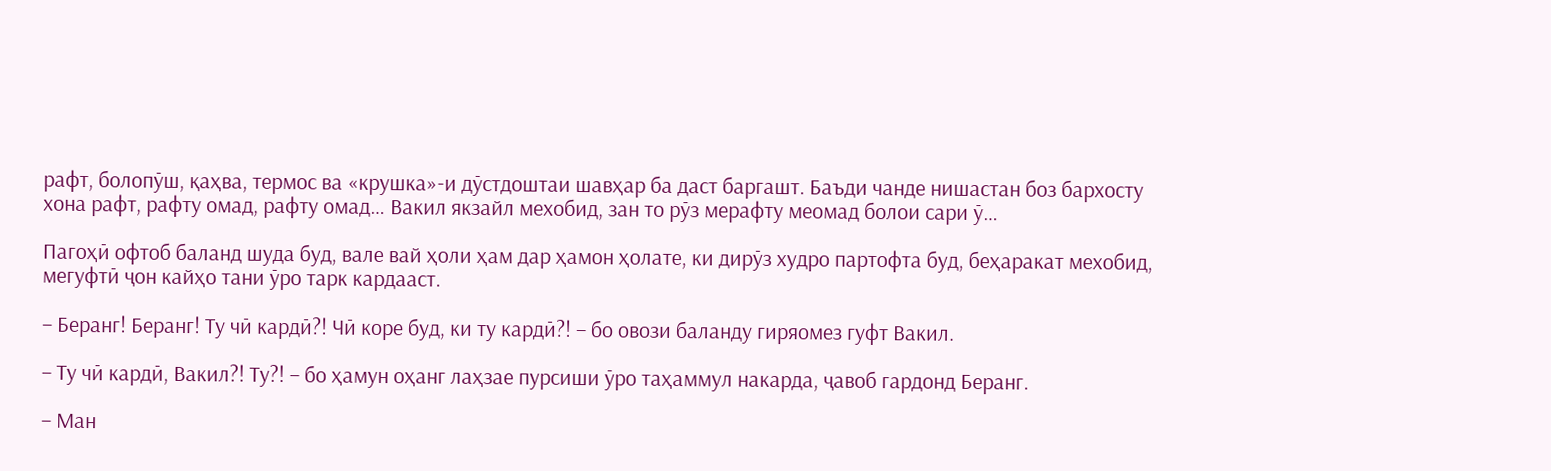рафт, болопӯш, қаҳва, термос ва «крушка»-и дӯстдоштаи шавҳар ба даст баргашт. Баъди чанде нишастан боз бархосту хона рафт, рафту омад, рафту омад… Вакил якзайл мехобид, зан то рӯз мерафту меомад болои сари ӯ…

Пагоҳӣ офтоб баланд шуда буд, вале вай ҳоли ҳам дар ҳамон ҳолате, ки дирӯз худро партофта буд, беҳаракат мехобид, мегуфтӣ ҷон кайҳо тани ӯро тарк кардааст.

– Беранг! Беранг! Ту чӣ кардӣ?! Чӣ коре буд, ки ту кардӣ?! – бо овози баланду гиряомез гуфт Вакил.

– Ту чӣ кардӣ, Вакил?! Ту?! – бо ҳамун оҳанг лаҳзае пурсиши ӯро таҳаммул накарда, ҷавоб гардонд Беранг.

– Ман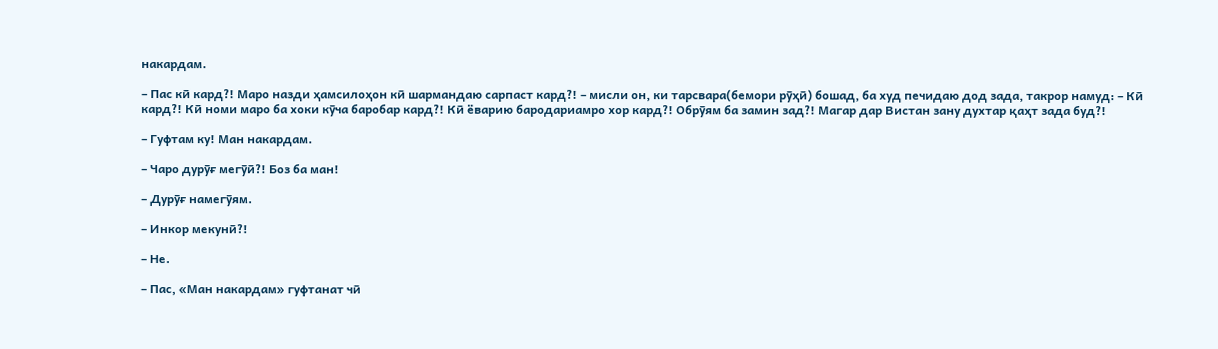накардам.

– Пас кӣ кард?! Маро назди ҳамсилоҳон кӣ шармандаю сарпаст кард?! – мисли он, ки тарсвара(бемори рӯҳӣ) бошад, ба худ печидаю дод зада, такрор намуд: – Кӣ кард?! Кӣ номи маро ба хоки кӯча баробар кард?! Кӣ ёварию бародариамро хор кард?! Обрӯям ба замин зад?! Магар дар Вистан зану духтар қаҳт зада буд?!

– Гуфтам ку! Ман накардам.

– Чаро дурӯғ мегӯӣ?! Боз ба ман!

– Дурӯғ намегӯям.

– Инкор мекунӣ?!

– Не.

– Пас, «Ман накардам» гуфтанат чӣ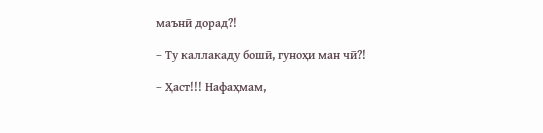маънӣ дорад?!

– Ту каллакаду бошӣ, гуноҳи ман чӣ?!

– Ҳаст!!! Нафаҳмам,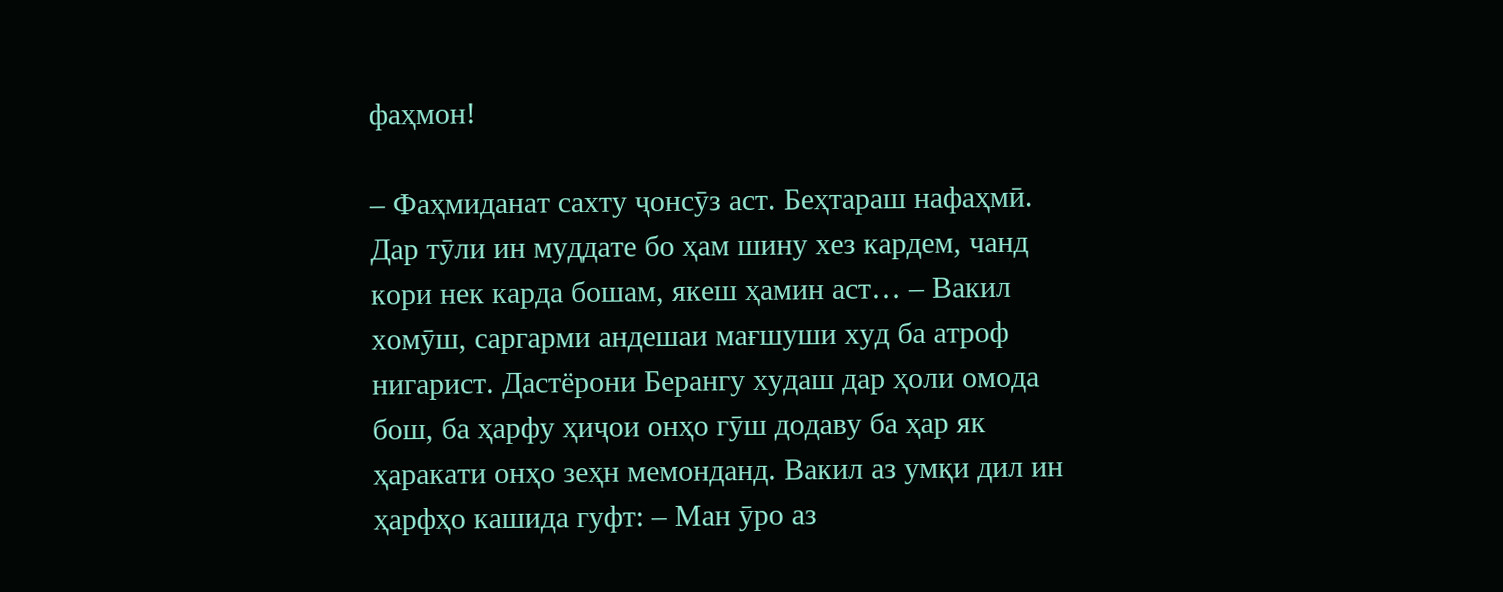фаҳмон!

– Фаҳмиданат сахту ҷонсӯз аст. Беҳтараш нафаҳмӣ. Дар тӯли ин муддате бо ҳам шину хез кардем, чанд кори нек карда бошам, якеш ҳамин аст… – Вакил хомӯш, саргарми андешаи мағшуши худ ба атроф нигарист. Дастёрони Берангу худаш дар ҳоли омода бош, ба ҳарфу ҳиҷои онҳо гӯш додаву ба ҳар як ҳаракати онҳо зеҳн мемонданд. Вакил аз умқи дил ин ҳарфҳо кашида гуфт: – Ман ӯро аз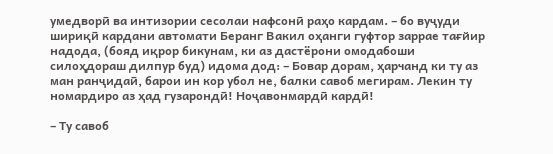умедворӣ ва интизории сесолаи нафсонӣ раҳо кардам. – бо вуҷуди шириқӣ кардани автомати Беранг Вакил оҳанги гуфтор заррае тағйир надода, (бояд иқрор бикунам, ки аз дастёрони омодабоши силоҳдораш дилпур буд) идома дод: – Бовар дорам, ҳарчанд ки ту аз ман ранҷидаӣ, барои ин кор убол не, балки савоб мегирам. Лекин ту номардиро аз ҳад гузарондӣ! Ноҷавонмардӣ кардӣ!

– Ту савоб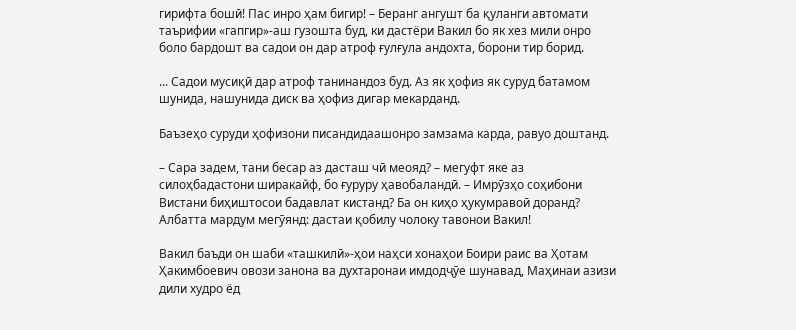гирифта бошӣ! Пас инро ҳам бигир! – Беранг ангушт ба қуланги автомати таърифии «гапгир»-аш гузошта буд, ки дастёри Вакил бо як хез мили онро боло бардошт ва садои он дар атроф ғулғула андохта, борони тир борид.

... Садои мусиқӣ дар атроф танинандоз буд. Аз як ҳофиз як суруд батамом шунида, нашунида диск ва ҳофиз дигар мекарданд.

Баъзеҳо суруди ҳофизони писандидаашонро замзама карда, равуо доштанд.

– Сара задем, тани бесар аз дасташ чӣ меояд? – мегуфт яке аз силоҳбадастони ширакайф, бо ғуруру ҳавобаландӣ. – Имрӯзҳо соҳибони Вистани биҳиштосои бадавлат кистанд? Ба он киҳо ҳукумравоӣ доранд? Албатта мардум мегӯянд: дастаи қобилу чолоку тавонои Вакил!

Вакил баъди он шаби «ташкилӣ»-ҳои наҳси хонаҳои Боири раис ва Ҳотам Ҳакимбоевич овози занона ва духтаронаи имдодҷӯе шунавад, Маҳинаи азизи дили худро ёд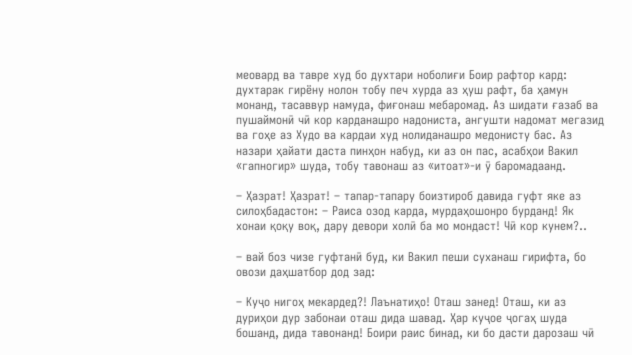меовард ва тавре худ бо духтари ноболиғи Боир рафтор кард: духтарак гирёну нолон тобу печ хурда аз ҳуш рафт, ба ҳамун монанд, тасаввур намуда, фиғонаш мебаромад. Аз шидати ғазаб ва пушаймонӣ чӣ кор карданашро надониста, ангушти надомат мегазид ва гоҳе аз Худо ва кардаи худ нолиданашро медонисту бас. Аз назари ҳайати даста пинҳон набуд, ки аз он пас, асабҳои Вакил «гапногир» шуда, тобу тавонаш аз «итоат»-и ӯ баромадаанд.

– Ҳазрат! Ҳазрат! – тапар-тапару боизтироб давида гуфт яке аз силоҳбадастон: – Раиса озод карда, мурдаҳошонро бурданд! Як хонаи қоқу воқ, дару девори холӣ ба мо мондаст! Чӣ кор кунем?..

– вай боз чизе гуфтанӣ буд, ки Вакил пеши суханаш гирифта, бо овози даҳшатбор дод зад:

– Куҷо нигоҳ мекардед?! Лаънатиҳо! Оташ занед! Оташ, ки аз дуриҳои дур забонаи оташ дида шавад. Ҳар куҷое ҷогаҳ шуда бошанд, дида тавонанд! Боири раис бинад, ки бо дасти дарозаш чӣ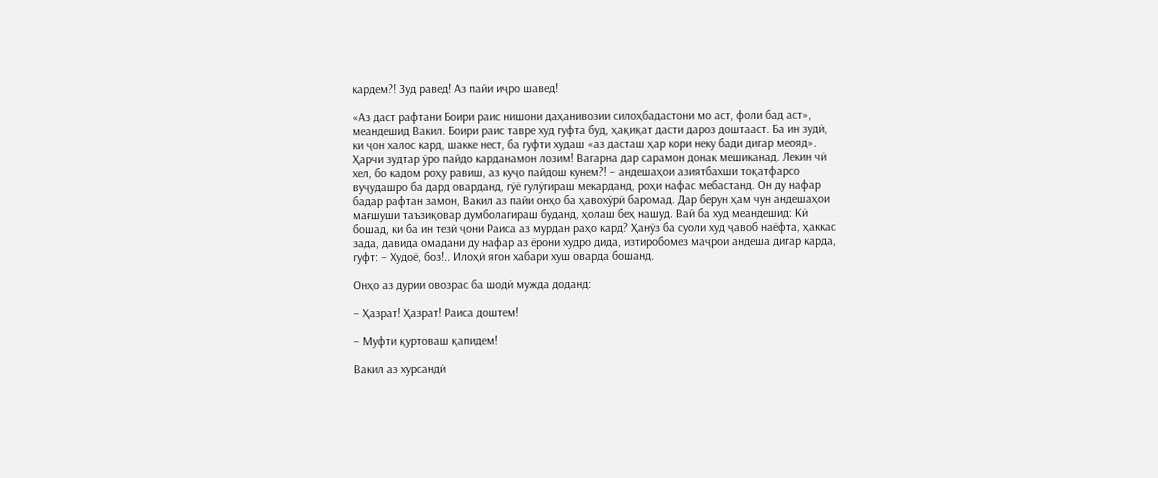кардем?! Зуд равед! Аз пайи иҷро шавед!

«Аз даст рафтани Боири раис нишони даҳанивозии силоҳбадастони мо аст, фоли бад аст», меандешид Вакил. Боири раис тавре худ гуфта буд, ҳақиқат дасти дароз доштааст. Ба ин зудӣ, ки ҷон халос кард, шакке нест, ба гуфти худаш «аз дасташ ҳар кори неку бади дигар меояд». Ҳарчи зудтар ӯро пайдо карданамон лозим! Вагарна дар сарамон донак мешиканад. Лекин чӣ хел, бо кадом роҳу равиш, аз куҷо пайдош кунем?! – андешаҳои азиятбахши тоқатфарсо вуҷудашро ба дард оварданд, гӯё гулӯгираш мекарданд, роҳи нафас мебастанд. Он ду нафар бадар рафтан замон, Вакил аз пайи онҳо ба ҳавохӯрӣ баромад. Дар берун ҳам чун андешаҳои мағшуши таъзиқовар думболагираш буданд, ҳолаш беҳ нашуд. Вай ба худ меандешид: Кӣ бошад, ки ба ин тезӣ ҷони Раиса аз мурдан раҳо кард? Ҳанӯз ба суоли худ ҷавоб наёфта, ҳаккас зада, давида омадани ду нафар аз ёрони худро дида, изтиробомез маҷрои андеша дигар карда, гуфт: – Худоё, боз!.. Илоҳӣ ягон хабари хуш оварда бошанд.

Онҳо аз дурии овозрас ба шодӣ мужда доданд:

– Ҳазрат! Ҳазрат! Раиса доштем!

– Муфти қуртоваш қапидем!

Вакил аз хурсандӣ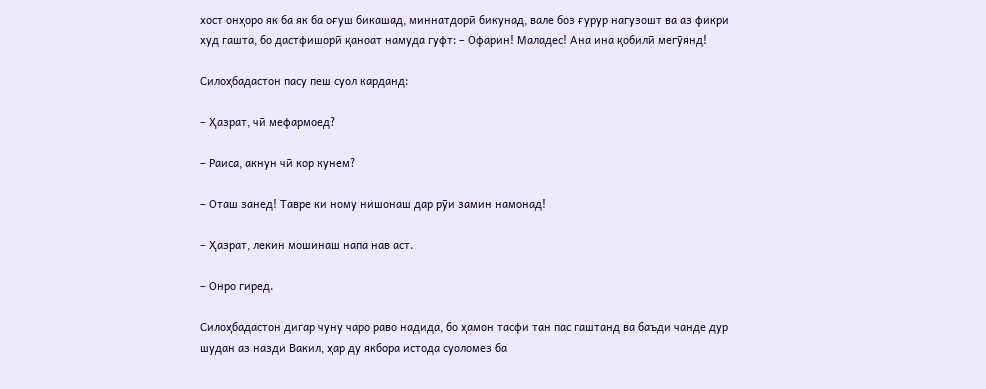хост онҳоро як ба як ба оғуш бикашад, миннатдорӣ бикунад, вале боз ғурур нагузошт ва аз фикри худ гашта, бо дастфишорӣ қаноат намуда гуфт: – Офарин! Маладес! Ана ина қобилӣ мегӯянд!

Силоҳбадастон пасу пеш суол карданд:

– Ҳазрат, чӣ мефармоед?

– Раиса, акнун чӣ кор кунем?

– Оташ занед! Тавре ки ному нишонаш дар рӯи замин намонад!

– Ҳазрат, лекин мошинаш напа нав аст.

– Онро гиред.

Силоҳбадастон дигар чуну чаро раво надида, бо ҳамон тасфи тан пас гаштанд ва баъди чанде дур шудан аз назди Вакил, ҳар ду якбора истода суоломез ба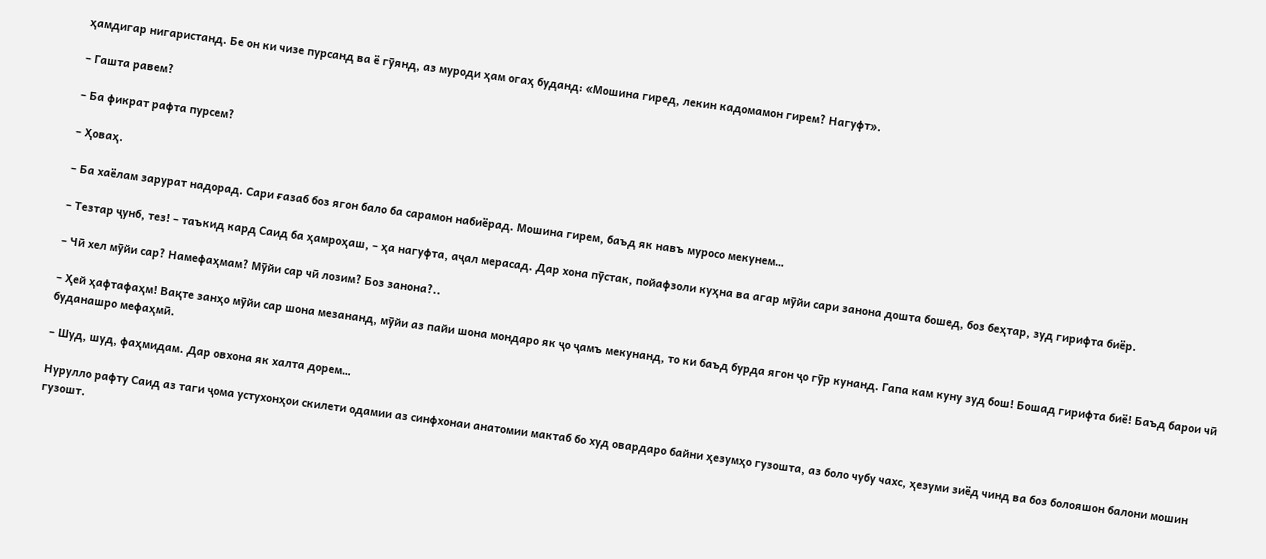ҳамдигар нигаристанд. Бе он ки чизе пурсанд ва ё гӯянд, аз муроди ҳам огаҳ буданд: «Мошина гиред, лекин кадомамон гирем? Нагуфт».

– Гашта равем?

– Ба фикрат рафта пурсем?

– Ҳоваҳ.

– Ба хаёлам зарурат надорад. Сари ғазаб боз ягон бало ба сарамон набиёрад. Мошина гирем, баъд як навъ муросо мекунем…

– Тезтар ҷунб, тез! – таъкид кард Саид ба ҳамроҳаш, – ҳа нагуфта, аҷал мерасад. Дар хона пӯстак, пойафзоли куҳна ва агар мӯйи сари занона дошта бошед, боз беҳтар, зуд гирифта биёр.

– Чӣ хел мӯйи сар? Намефаҳмам? Мӯйи сар чӣ лозим? Боз занона?..

– Ҳей ҳафтафаҳм! Вақте занҳо мӯйи сар шона мезананд, мӯйи аз пайи шона мондаро як ҷо ҷамъ мекунанд, то ки баъд бурда ягон ҷо гӯр кунанд. Гапа кам куну зуд бош! Бошад гирифта биё! Баъд барои чӣ буданашро мефаҳмӣ.

– Шуд, шуд, фаҳмидам. Дар овхона як халта дорем…

Нурулло рафту Саид аз таги ҷома устухонҳои скилети одамии аз синфхонаи анатомии мактаб бо худ овардаро байни ҳезумҳо гузошта, аз боло чубу чахс, ҳезуми зиёд чинд ва боз болояшон балони мошин гузошт.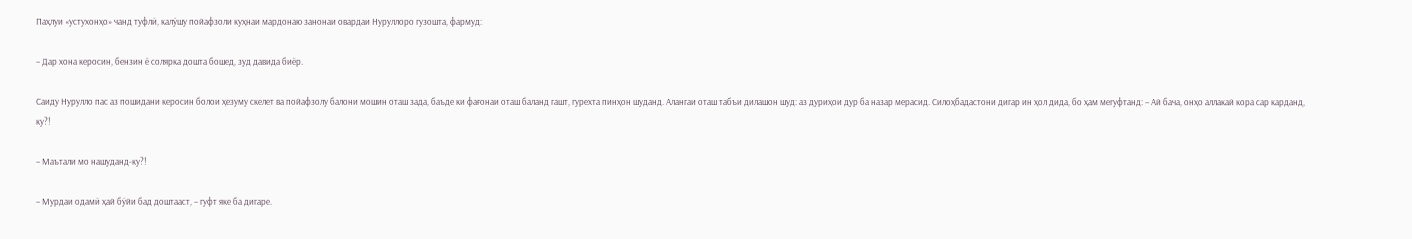Паҳлуи «устухонҳо» чанд туфлӣ, калӯшу пойафзоли куҳнаи мардонаю занонаи овардаи Нуруллоро гузошта, фармуд:

– Дар хона керосин, бензин ё солярка дошта бошед, зуд давида биёр.

Саиду Нурулло пас аз пошидани керосин болои ҳезуму скелет ва пойафзолу балони мошин оташ зада, баъде ки фағонаи оташ баланд гашт, гурехта пинҳон шуданд. Алангаи оташ табъи дилашон шуд: аз дуриҳои дур ба назар мерасид. Силоҳбадастони дигар ин ҳол дида, бо ҳам мегуфтанд: – Ай бача, онҳо аллакай кора сар карданд, ку?!

– Маътали мо нашуданд-ку?!

– Мурдаи одамӣ ҳай бӯйи бад доштааст, – гуфт яке ба дигаре.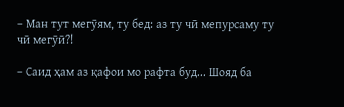– Ман тут мегӯям, ту бед: аз ту чӣ мепурсаму ту чӣ мегӯӣ?!

– Саид ҳам аз қафои мо рафта буд... Шояд ба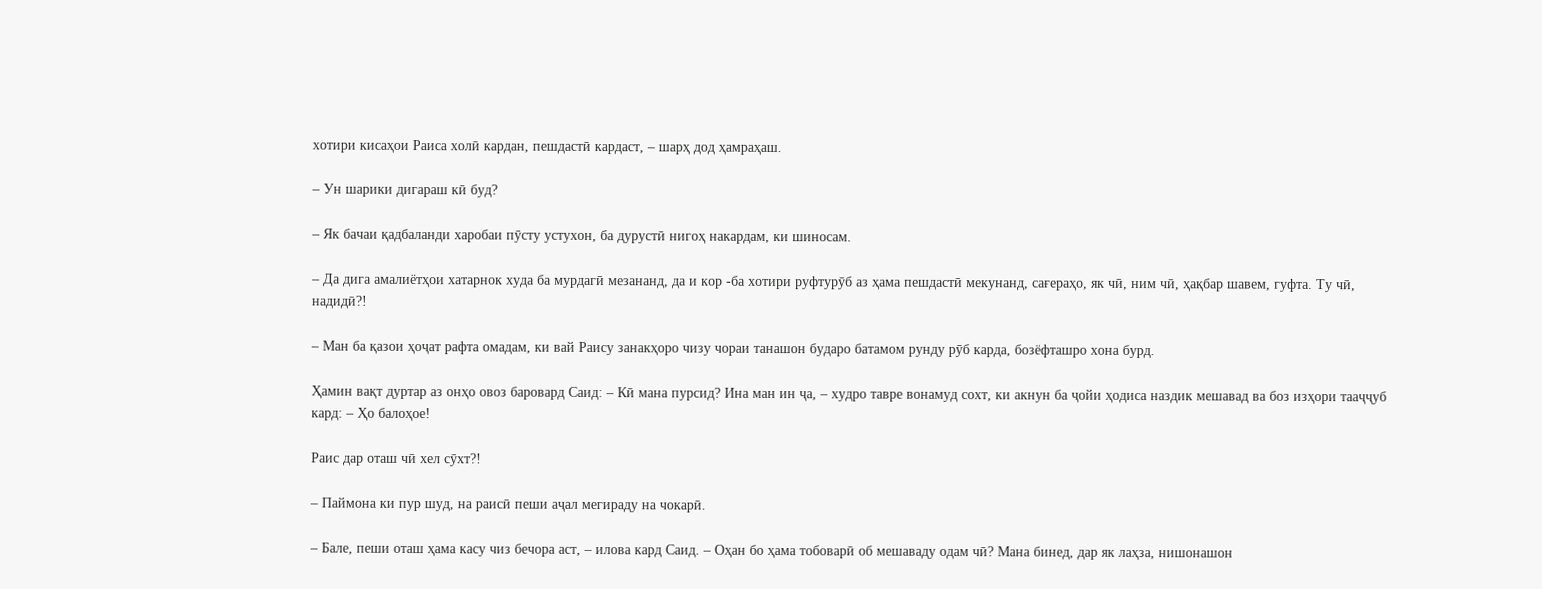хотири кисаҳои Раиса холӣ кардан, пешдастӣ кардаст, – шарҳ дод ҳамраҳаш.

– Ун шарики дигараш кӣ буд?

– Як бачаи қадбаланди харобаи пӯсту устухон, ба дурустӣ нигоҳ накардам, ки шиносам.

– Да дига амалиётҳои хатарнок худа ба мурдагӣ мезананд, да и кор -ба хотири руфтурӯб аз ҳама пешдастӣ мекунанд, сағераҳо, як чӣ, ним чӣ, ҳақбар шавем, гуфта. Ту чӣ, надидӣ?!

– Ман ба қазои ҳоҷат рафта омадам, ки вай Раису занакҳоро чизу чораи танашон бударо батамом рунду рӯб карда, бозёфташро хона бурд.

Ҳамин вақт дуртар аз онҳо овоз баровард Саид: – Кӣ мана пурсид? Ина ман ин ҷа, – худро тавре вонамуд сохт, ки акнун ба ҷойи ҳодиса наздик мешавад ва боз изҳори тааҷҷуб кард: – Ҳо балоҳое!

Раис дар оташ чӣ хел сӯхт?!

– Паймона ки пур шуд, на раисӣ пеши аҷал мегираду на чокарӣ.

– Бале, пеши оташ ҳама касу чиз бечора аст, – илова кард Саид. – Оҳан бо ҳама тобоварӣ об мешаваду одам чӣ? Мана бинед, дар як лаҳза, нишонашон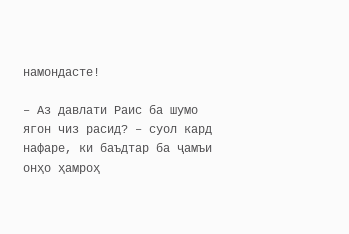намондасте!

– Аз давлати Раис ба шумо ягон чиз расид? – суол кард нафаре, ки баъдтар ба ҷамъи онҳо ҳамроҳ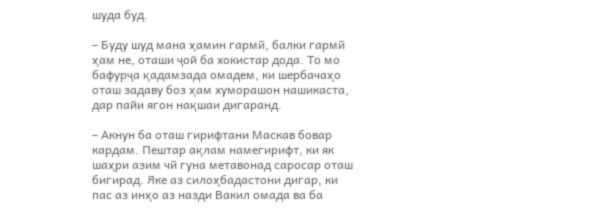шуда буд.

– Буду шуд мана ҳамин гармӣ, балки гармӣ ҳам не, оташи ҷой ба хокистар дода. То мо бафурҷа қадамзада омадем, ки шербачаҳо оташ задаву боз ҳам хуморашон нашикаста, дар пайи ягон нақшаи дигаранд.

– Акнун ба оташ гирифтани Маскав бовар кардам. Пештар ақлам намегирифт, ки як шаҳри азим чӣ гуна метавонад саросар оташ бигирад. Яке аз силоҳбадастони дигар, ки пас аз инҳо аз назди Вакил омада ва ба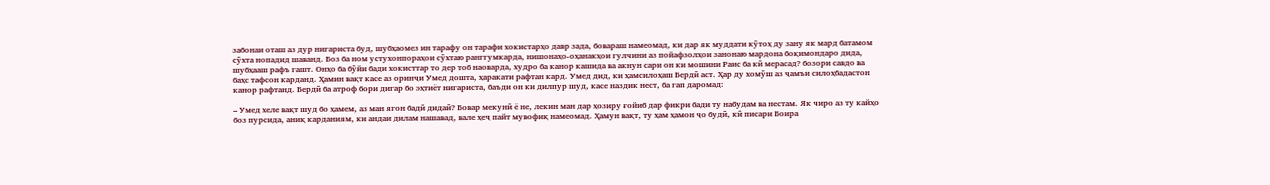забонаи оташ аз дур нигариста буд, шубҳаомез ин тарафу он тарафи хокистарҳо давр зада, бовараш намеомад, ки дар як муддати кӯтоҳ ду зану як мард батамом сӯхта нопадид шаванд. Боз ба ном устухонпораҳои сӯхтаю ранггумкарда, нишонаҳо-оҳанакҳои гулчини аз пойафзолҳои занонаю мардона боқимондаро дида, шубҳааш рафъ гашт. Онҳо ба бӯйи бади хокисттар то дер тоб наоварда, худро ба канор кашида ва акнун сари он ки мошини Раис ба кӣ мерасад? бозори савдо ва баҳс тафсон карданд. Ҳамин вақт касе аз оринҷи Умед дошта, ҳаракати рафтан кард. Умед дид, ки ҳамсилоҳаш Бердӣ аст. Ҳар ду хомӯш аз ҷамъи силоҳбадастон канор рафтанд. Бердӣ ба атроф бори дигар бо эҳтиёт нигариста, баъди он ки дилпур шуд, касе наздик нест, ба гап даромад:

– Умед хеле вақт шуд бо ҳамем, аз ман ягон бадӣ дидаӣ? Бовар мекунӣ ё не, лекин ман дар ҳозиру ғойиб дар фикри бади ту набудам ва нестам. Як чиро аз ту кайҳо боз пурсида, аниқ карданиям, ки андаи дилам нашавад, вале ҳеҷ пайт мувофиқ намеомад. Ҳамун вақт, ту ҳам ҳамон ҷо будӣ, кӣ писари Боира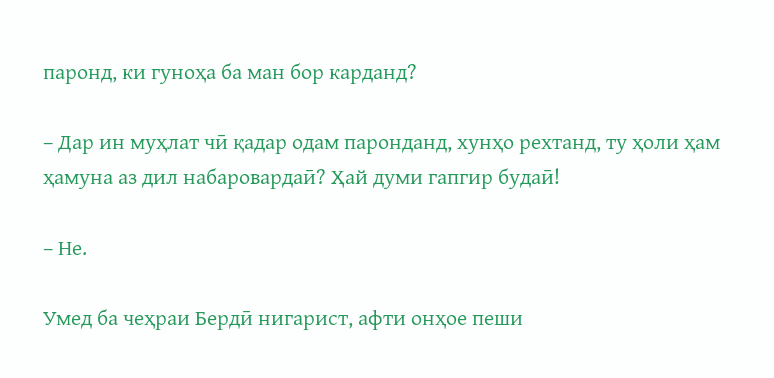паронд, ки гуноҳа ба ман бор карданд?

– Дар ин муҳлат чӣ қадар одам паронданд, хунҳо рехтанд, ту ҳоли ҳам ҳамуна аз дил набаровардаӣ? Ҳай думи гапгир будаӣ!

– Не.

Умед ба чеҳраи Бердӣ нигарист, афти онҳое пеши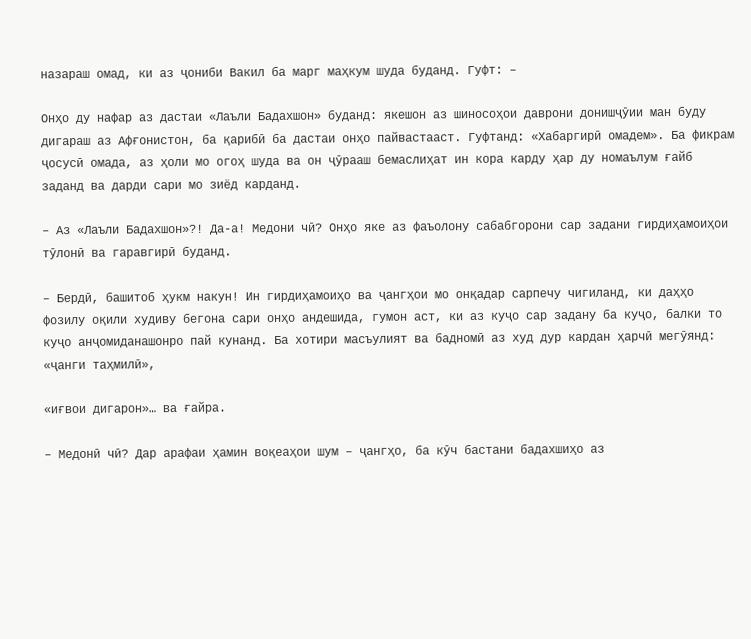назараш омад, ки аз ҷониби Вакил ба марг маҳкум шуда буданд. Гуфт: –

Онҳо ду нафар аз дастаи «Лаъли Бадахшон» буданд: якешон аз шиносоҳои даврони донишҷӯии ман буду дигараш аз Афғонистон, ба қарибӣ ба дастаи онҳо пайвастааст. Гуфтанд: «Хабаргирӣ омадем». Ба фикрам ҷосусӣ омада, аз ҳоли мо огоҳ шуда ва он ҷӯрааш бемаслиҳат ин кора карду ҳар ду номаълум ғайб заданд ва дарди сари мо зиёд карданд.

– Аз «Лаъли Бадахшон»?! Да-а! Медони чӣ? Онҳо яке аз фаъолону сабабгорони сар задани гирдиҳамоиҳои тӯлонӣ ва гаравгирӣ буданд.

– Бердӣ, башитоб ҳукм накун! Ин гирдиҳамоиҳо ва ҷангҳои мо онқадар сарпечу чигиланд, ки даҳҳо фозилу оқили худиву бегона сари онҳо андешида, гумон аст, ки аз куҷо сар задану ба куҷо, балки то куҷо анҷомиданашонро пай кунанд. Ба хотири масъулият ва бадномӣ аз худ дур кардан ҳарчӣ мегӯянд: «ҷанги таҳмилӣ»,

«иғвои дигарон»… ва ғайра.

– Медонӣ чӣ? Дар арафаи ҳамин воқеаҳои шум – ҷангҳо, ба кӯч бастани бадахшиҳо аз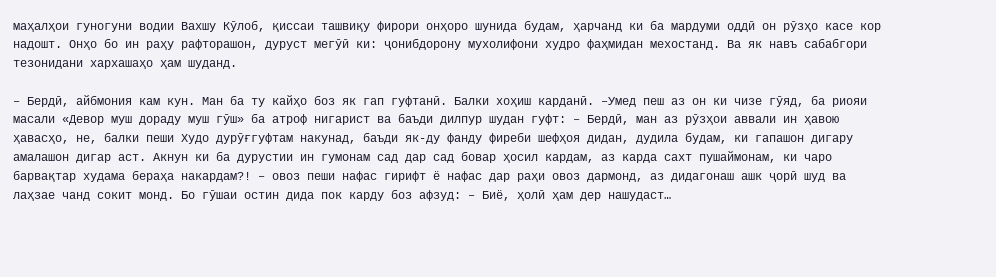маҳалҳои гуногуни водии Вахшу Кӯлоб, қиссаи ташвиқу фирори онҳоро шунида будам, ҳарчанд ки ба мардуми оддӣ он рӯзҳо касе кор надошт. Онҳо бо ин раҳу рафторашон, дуруст мегӯӣ ки: ҷонибдорону мухолифони худро фаҳмидан мехостанд. Ва як навъ сабабгори тезонидани хархашаҳо ҳам шуданд.

– Бердӣ, айбмония кам кун. Ман ба ту кайҳо боз як гап гуфтанӣ. Балки хоҳиш карданӣ. –Умед пеш аз он ки чизе гӯяд, ба риояи масали «Девор муш дораду муш гӯш» ба атроф нигарист ва баъди дилпур шудан гуфт: – Бердӣ, ман аз рӯзҳои аввали ин ҳавою ҳавасҳо, не, балки пеши Худо дурӯғгуфтам накунад, баъди як-ду фанду фиреби шефҳоя дидан, дудила будам, ки гапашон дигару амалашон дигар аст. Акнун ки ба дурустии ин гумонам сад дар сад бовар ҳосил кардам, аз карда сахт пушаймонам, ки чаро барвақтар худама бераҳа накардам?! – овоз пеши нафас гирифт ё нафас дар раҳи овоз дармонд, аз дидагонаш ашк ҷорӣ шуд ва лаҳзае чанд сокит монд. Бо гӯшаи остин дида пок карду боз афзуд: – Биё, ҳолӣ ҳам дер нашудаст…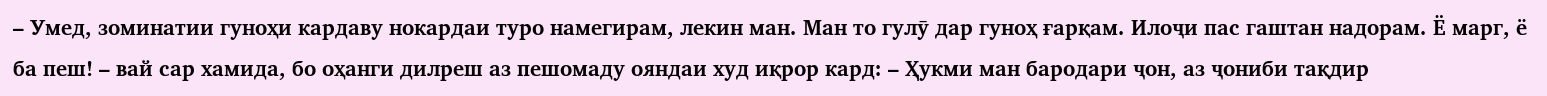– Умед, зоминатии гуноҳи кардаву нокардаи туро намегирам, лекин ман. Ман то гулӯ дар гуноҳ ғарқам. Илоҷи пас гаштан надорам. Ё марг, ё ба пеш! – вай сар хамида, бо оҳанги дилреш аз пешомаду ояндаи худ иқрор кард: – Ҳукми ман бародари ҷон, аз ҷониби тақдир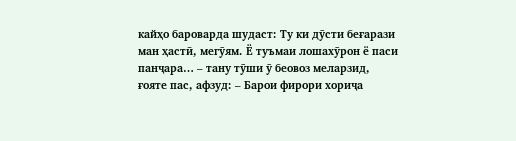кайҳо бароварда шудаст: Ту ки дӯсти беғарази ман ҳастӣ, мегӯям. Ё туъмаи лошахӯрон ё паси панҷара… – тану тӯши ӯ беовоз меларзид, ғояте пас, афзуд: – Барои фирори хориҷа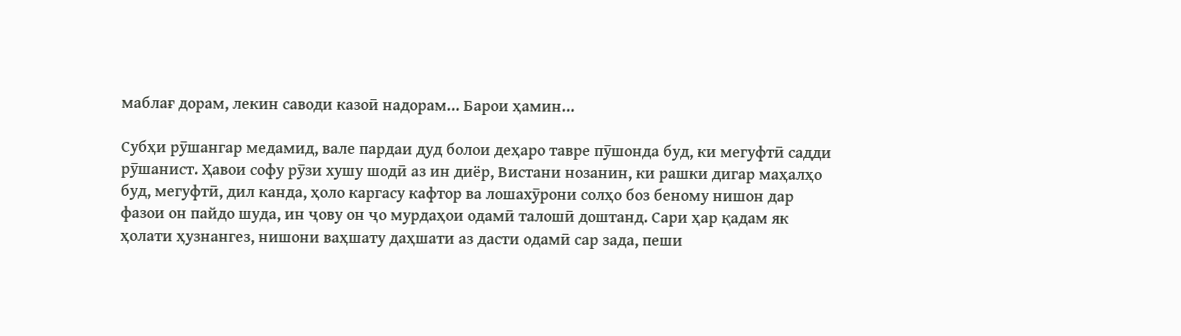маблағ дорам, лекин саводи казоӣ надорам… Барои ҳамин…

Субҳи рӯшангар медамид, вале пардаи дуд болои деҳаро тавре пӯшонда буд, ки мегуфтӣ садди рӯшанист. Ҳавои софу рӯзи хушу шодӣ аз ин диёр, Вистани нозанин, ки рашки дигар маҳалҳо буд, мегуфтӣ, дил канда, ҳоло каргасу кафтор ва лошахӯрони солҳо боз беному нишон дар фазои он пайдо шуда, ин ҷову он ҷо мурдаҳои одамӣ талошӣ доштанд. Сари ҳар қадам як ҳолати ҳузнангез, нишони ваҳшату даҳшати аз дасти одамӣ сар зада, пеши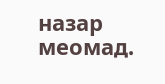назар меомад.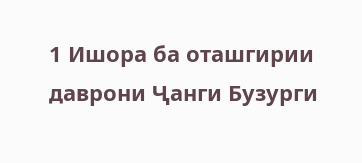1 Ишора ба оташгирии даврони Ҷанги Бузурги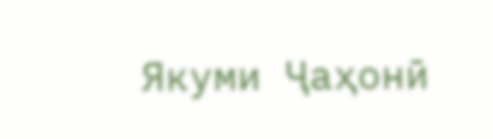Якуми Ҷаҳонӣ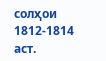солҳои 1812-1814 аст.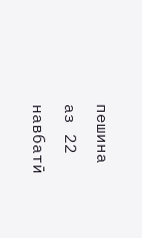пешина
аз 22
навбатӣ